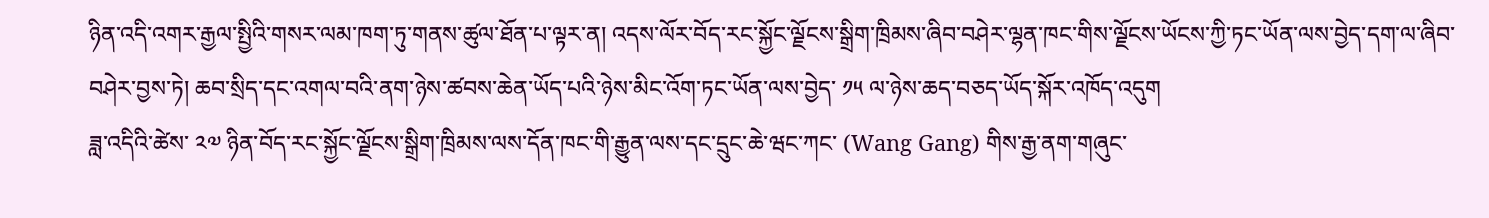ཉིན་འདི་འགར་རྒྱལ་སྤྱིའི་གསར་ལམ་ཁག་ཏུ་གནས་ཚུལ་ཐོན་པ་ལྟར་ན། འདས་ལོར་བོད་རང་སྐྱོང་ལྗོངས་སྒྲིག་ཁྲིམས་ཞིབ་བཤེར་ལྷན་ཁང་གིས་ལྗོངས་ཡོངས་ཀྱི་ཏང་ཡོན་ལས་བྱེད་དག་ལ་ཞིབ་བཤེར་བྱས་ཏེ། ཆབ་སྲིད་དང་འགལ་བའི་ནག་ཉེས་ཚབས་ཆེན་ཡོད་པའི་ཉེས་མིང་འོག་ཏང་ཡོན་ལས་བྱེད་ ༡༥ ལ་ཉེས་ཆད་བཅད་ཡོད་སྐོར་འཁོད་འདུག
ཟླ་འདིའི་ཚེས་ ༢༧ ཉིན་བོད་རང་སྐྱོང་ལྗོངས་སྒྲིག་ཁྲིམས་ལས་དོན་ཁང་གི་རྒྱུན་ལས་དང་དྲུང་ཆེ་ཝང་ཀང་ (Wang Gang) གིས་རྒྱ་ནག་གཞུང་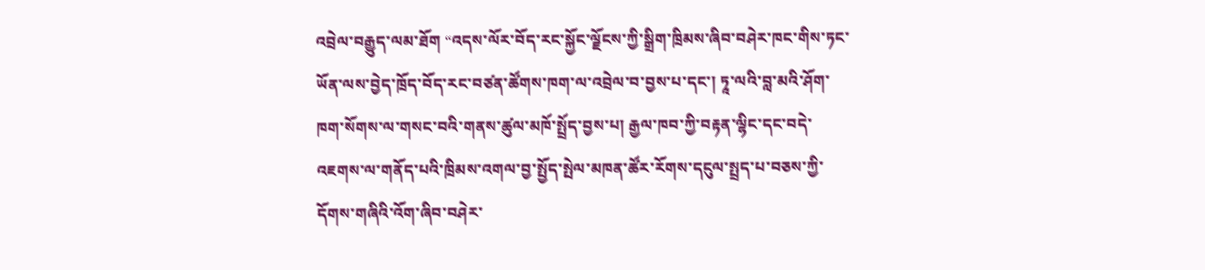འབྲེལ་བརྒྱུད་ལམ་ཐོག “འདས་ལོར་བོད་རང་སྐྱོང་ལྗོངས་ཀྱི་སྒྲིག་ཁྲིམས་ཞིབ་བཤེར་ཁང་གིས་ཏང་ཡོན་ལས་བྱེད་ཁྲོད་བོད་རང་བཙན་ཚོགས་ཁག་ལ་འབྲེལ་བ་བྱས་པ་དང་། ཏཱ་ལའི་བླ་མའི་ཤོག་ཁག་སོགས་ལ་གསང་བའི་གནས་ཚུལ་མཁོ་སྤྲོད་བྱས་པ། རྒྱལ་ཁབ་ཀྱི་བརྟན་ལྷིང་དང་བདེ་འཇགས་ལ་གནོད་པའི་ཁྲིམས་འགལ་བྱ་སྤྱོད་སྤེལ་མཁན་ཚོར་རོགས་དངུལ་སྤྲད་པ་བཅས་ཀྱི་དོགས་གཞིའི་འོག་ཞིབ་བཤེར་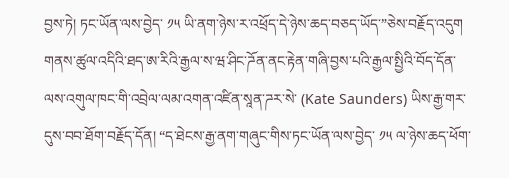བྱས་ཏེ། ཏང་ཡོན་ལས་བྱེད་ ༡༥ ཡི་ནག་ཉེས་ར་འཕྲོད་དེ་ཉེས་ཆད་བཅད་ཡོད་”ཅེས་བརྗོད་འདུག
གནས་ཚུལ་འདིའི་ཐད་ཨ་རིའི་རྒྱལ་ས་ཝ་ཤིང་ཌོན་ནང་རྟེན་གཞི་བྱས་པའི་རྒྱལ་སྤྱིའི་བོད་དོན་ལས་འགུལ་ཁང་གི་འབྲེལ་ལམ་འགན་འཛིན་སཱན་ཌར་སེ་ (Kate Saunders) ཡིས་རྒྱ་གར་དུས་བབ་ཐོག་བརྗོད་དོན། “ད་ཐེངས་རྒྱ་ནག་གཞུང་གིས་ཏང་ཡོན་ལས་བྱེད་ ༡༥ ལ་ཉེས་ཆད་ཕོག་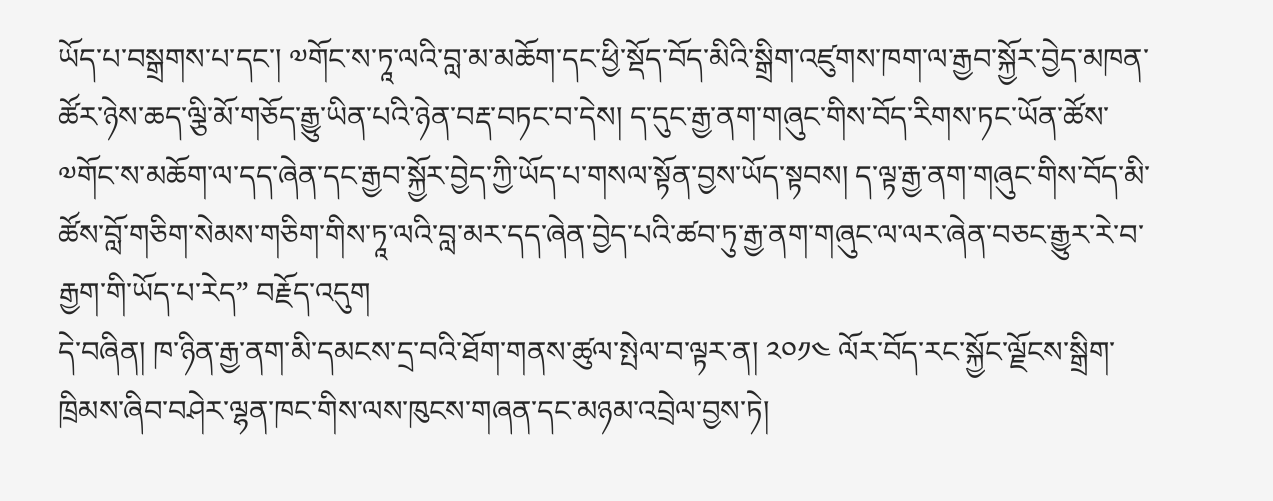ཡོད་པ་བསྒྲགས་པ་དང་། ༧གོང་ས་ཏཱ་ལའི་བླ་མ་མཆོག་དང་ཕྱི་སྡོད་བོད་མིའི་སྒྲིག་འཛུགས་ཁག་ལ་རྒྱབ་སྐྱོར་བྱེད་མཁན་ཚོར་ཉེས་ཆད་ལྕི་མོ་གཅོད་རྒྱུ་ཡིན་པའི་ཉེན་བརྡ་བཏང་བ་དེས། ད་དུང་རྒྱ་ནག་གཞུང་གིས་བོད་རིགས་ཏང་ཡོན་ཚོས་༧གོང་ས་མཆོག་ལ་དད་ཞེན་དང་རྒྱབ་སྐྱོར་བྱེད་ཀྱི་ཡོད་པ་གསལ་སྟོན་བྱས་ཡོད་སྟབས། ད་ལྟ་རྒྱ་ནག་གཞུང་གིས་བོད་མི་ཚོས་བློ་གཅིག་སེམས་གཅིག་གིས་ཏཱ་ལའི་བླ་མར་དད་ཞེན་བྱེད་པའི་ཚབ་ཏུ་རྒྱ་ནག་གཞུང་ལ་ལར་ཞེན་བཅང་རྒྱུར་རེ་བ་རྒྱག་གི་ཡོད་པ་རེད” བརྗོད་འདུག
དེ་བཞིན། ཁ་ཉིན་རྒྱ་ནག་མི་དམངས་དྲ་བའི་ཐོག་གནས་ཚུལ་སྤེལ་བ་ལྟར་ན། ༢༠༡༤ ལོར་བོད་རང་སྐྱོང་ལྗོངས་སྒྲིག་ཁྲིམས་ཞིབ་བཤེར་ལྷན་ཁང་གིས་ལས་ཁུངས་གཞན་དང་མཉམ་འབྲེལ་བྱས་ཏེ།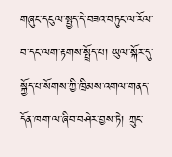གཞུང་དངུལ་སྤྱད་དེ་བཟའ་བཏུང་ལ་རོལ་བ་དང་ལག་རྟགས་སྤྲོད་པ། ཡུལ་སྐོར་དུ་སྐྱོད་པ་སོགས་ཀྱི་ཁྲིམས་འགལ་གནད་དོན་ཁག་ལ་ཞིབ་བཤེར་བྱས་ཏེ། ཀྲུང་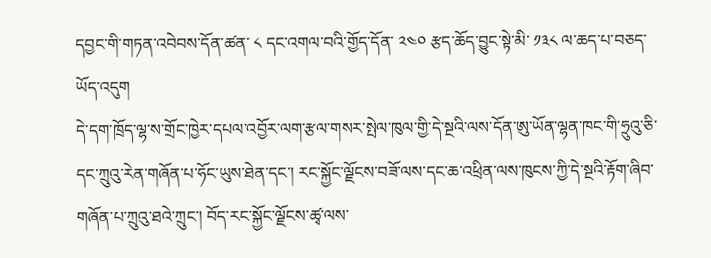དབྱང་གི་གཏན་འབེབས་དོན་ཚན་ ༨ དང་འགལ་བའི་གྱོད་དོན་ ༢༤༠ རྩད་ཆོད་བྱུང་སྟེ་མི་ ༡༣༨ ལ་ཆད་པ་བཅད་ཡོད་འདུག
དེ་དག་ཁྲོད་ལྷ་ས་གྲོང་ཁྱེར་དཔལ་འབྱོར་ལག་རྩལ་གསར་སྤེལ་ཁུལ་གྱི་དེ་སྔའི་ལས་དོན་ཨུ་ཡོན་ལྷན་ཁང་གི་ཧྲུའུ་ཅི་དང་ཀྲུའུ་རེན་གཞོན་པ་ཧོང་ཡུས་ཐེན་དང་། རང་སྐྱོང་ལྗོངས་བཟོ་ལས་དང་ཆ་འཕྲིན་ལས་ཁུངས་ཀྱི་དེ་སྔའི་རྟོག་ཞིབ་གཞོན་པ་ཀྲུའུ་ཐའེ་ཀྲུང་། བོད་རང་སྐྱོང་ལྗོངས་ཚྭ་ལས་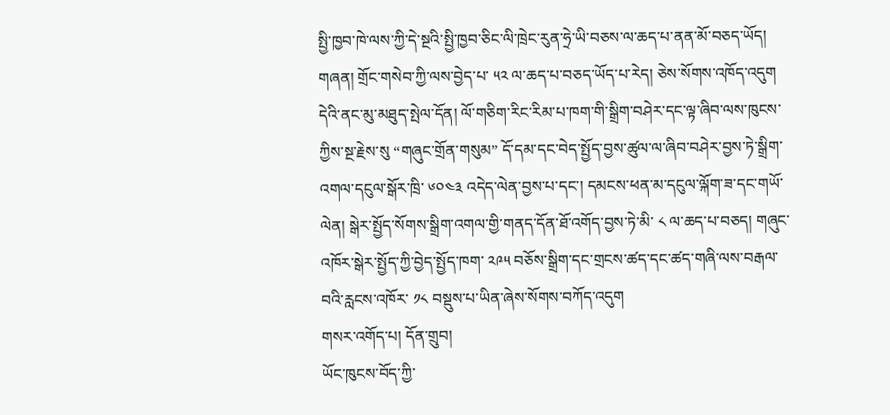སྤྱི་ཁྱབ་ཁེ་ལས་ཀྱི་དེ་སྔའི་སྤྱི་ཁྱབ་ཅིང་ལི་ཁྲེང་རུན་ཧྲེ་ཡི་བཅས་ལ་ཆད་པ་ནན་མོ་བཅད་ཡོད། གཞན། གྲོང་གསེབ་ཀྱི་ལས་བྱེད་པ་ ༥༢ ལ་ཆད་པ་བཅད་ཡོད་པ་རེད། ཅེས་སོགས་འཁོད་འདུག
དེའི་ནང་མུ་མཐུད་སྤེལ་དོན། ལོ་གཅིག་རིང་རིམ་པ་ཁག་གི་སྒྲིག་བཤེར་དང་ལྟ་ཞིབ་ལས་ཁུངས་ཀྱིས་སྔ་རྗེས་སུ “གཞུང་གྲོན་གསུམ” དོ་དམ་དང་བེད་སྤྱོད་བྱས་ཚུལ་ལ་ཞིབ་བཤེར་བྱས་ཏེ་སྒྲིག་འགལ་དངུལ་སྒོར་ཁྲི་ ༦༠༤༣ འདེད་ལེན་བྱས་པ་དང་། དམངས་ཕན་མ་དངུལ་ལྐོག་ཟ་དང་གཡོ་ལེན། སྒེར་སྤྱོད་སོགས་སྒྲིག་འགལ་གྱི་གནད་དོན་ཐོ་འགོད་བྱས་ཏེ་མི་ ༨ ལ་ཆད་པ་བཅད། གཞུང་འཁོར་སྒེར་སྤྱོད་ཀྱི་བྱེད་སྤྱོད་ཁག་ ༢༩༥ བཅོས་སྒྲིག་དང་གྲངས་ཚད་དང་ཚད་གཞི་ལས་བརྒལ་བའི་རླངས་འཁོར་ ༡༨ བསྡུས་པ་ཡིན་ཞེས་སོགས་བཀོད་འདུག
གསར་འགོད་པ། དོན་གྲུབ།
ཡོང་ཁུངས་བོད་ཀྱི་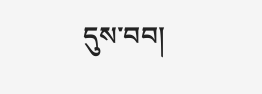དུས་བབ།